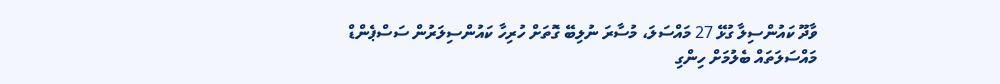ވާދޫ ކައުންސިލާ ގުޅޭ 27 މައްސަލަ، މުސާރަ ނުލިބޭ ގޮތަށް ހުރިހާ ކައުންސިލަރުން ސަސްޕެންޑް
މައްސަލަތައް ބެލުމަށް ހިންގި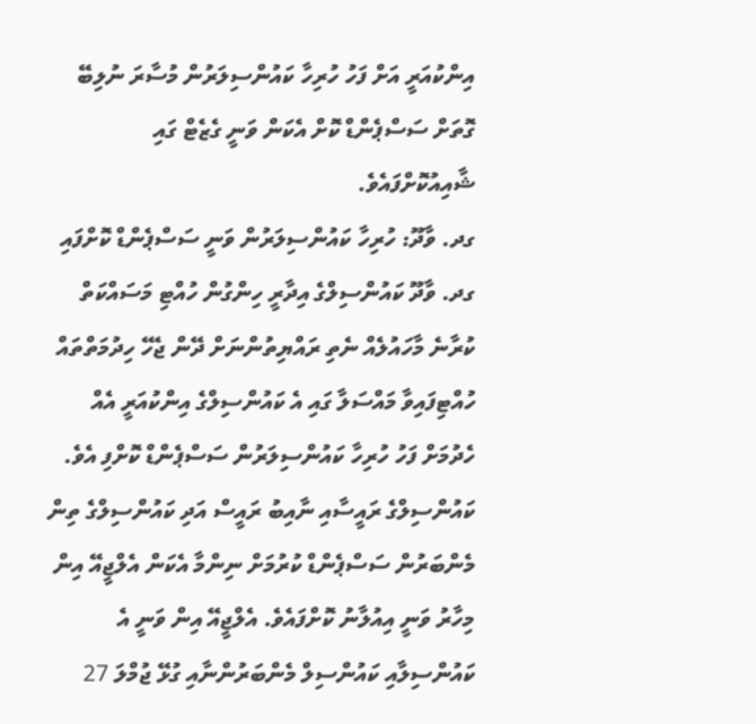އިންކުއަރީ އަށް ފަހު ހުރިހާ ކައުންސިލަރުން މުސާރަ ނުލިބޭ ގޮތަށް ސަސްޕެންޑް ކޮށް އެކަން ވަނީ ގެޒެޓް ގައި ޝާއިއުކޮށްފައެވެ.
ގދ. ވާދޫ: ހުރިހާ ކައުންސިލަރުން ވަނީ ސަސްޕެންޑް ކޮށްފައި
ގދ. ވާދޫ ކައުންސިލްގެ އިދާރީ ހިންގުން ހުއްޓި މަސައްކަތް ކުރާނެ މާހައުލެއް ނެތި ރައްޔިތުންނަށް ދޭން ޖެހޭ ހިދުމަތްތައް ހުއްޓިފައިވާ މައްސަލާ ގައި އެ ކައުންސިލްގެ އިންކުއަރީ އެއް ހެދުމަށް ފަހު ހުރިހާ ކައުންސިލަރުން ސަސްޕެންޑް ކޮށްފި އެވެ.
ކައުންސިލްގެ ރައީސާއި ނާއިބު ރައީސް އަދި ކައުންސިލްގެ ތިން މެންބަރުން ސަސްޕެންޑް ކުރުމަށް ނިންމާ އެކަން އެލްޖީއޭ އިން މިހާރު ވަނީ އިއުލާނު ކޮށްފައެވެ. އެލްޖީއޭ އިން ވަނީ އެ ކައުންސިލާއި ކައުންސިލް މެންބަރުންނާއި ގުޅޭ ޖުމްލަ 27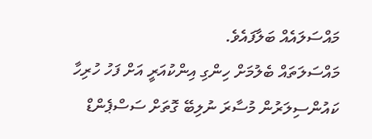މައްސަލައެއް ބަލާފައެވެ.
މައްސަލަތައް ބެލުމަށް ހިންގި އިންކުއަރީ އަށް ފަހު ހުރިހާ ކައުންސިލަރުން މުސާރަ ނުލިބޭ ގޮތަށް ސަސްޕެންޑް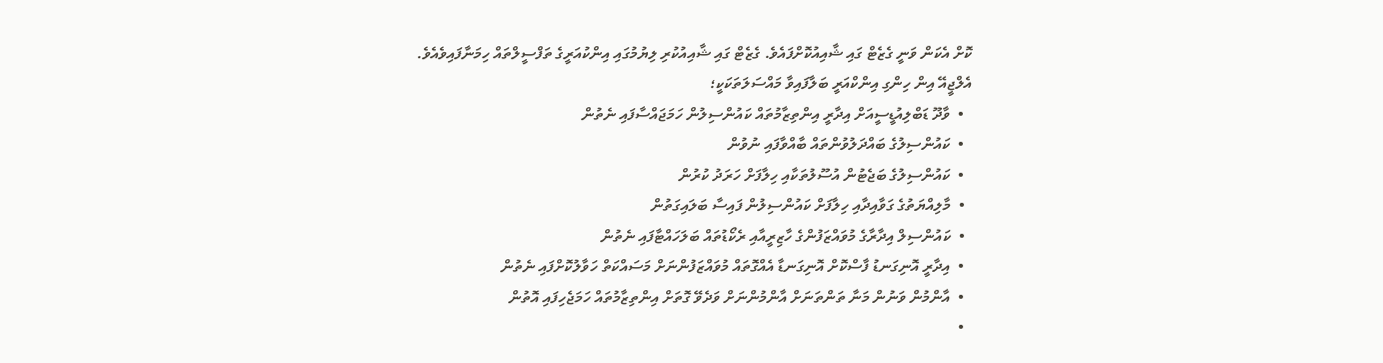ކޮށް އެކަން ވަނީ ގެޒެޓް ގައި ޝާއިއުކޮށްފައެވެ. ގެޒެޓް ގައި ޝާއިއުކުރި ލިޔުމުގައި އިންކުއަރީގެ ތަފްސީލްތައް ހިމަނާފައިވެއެވެ.
އެލްޖީއޭ އިން ހިންގި އިންކްއަރީ ބަލާފައިވާ މައްސަލަތަކަކީ؛
  •  ވާދޫ ޑަބްލިއުޑީސީއަށް އިދާރީ އިންތިޒާމުތައް ކައުންސިލުން ހަމަޖައްސާފައި ނެތުން
  •  ކައުންސިލުގެ ބައްދަލުވުންތައް ބާއްވާފައި ނުވުން
  •  ކައުންސިލުގެ ބަޖެޓުން އުސޫލުތަކާއި ހިލާފަށް ހަރަދު ކުރުން
  •  މާލިއްޔަތުގެ ގަވާއިދާއި ހިލާފަށް ކައުންސިލުން ފައިސާ ބަލައިގަތުން
  •  ކައުންސިލް އިދާރާގެ މުވައްޒަފުންގެ ހާޒިރީއާއި ރެކޯޑުތައް ބަލަހައްޓާފައި ނެތުން
  •  އިދާރީ އޮނިގަނޑު ފާސްކޮށް އޮނިގަނޑާ އެއްގޮތައް މުވައްޒަފުންނަށް މަސައްކަތް ހަވާލުކޮށްފައި ނެތުން
  •  އާންމުން ވަނުން މަނާ ތަންތަނަށް އާންމުންނަށް ވަދެވޭ ގޮތަށް އިންތިޒާމުތައް ހަމަޖެހިފައި އޮތުން
  •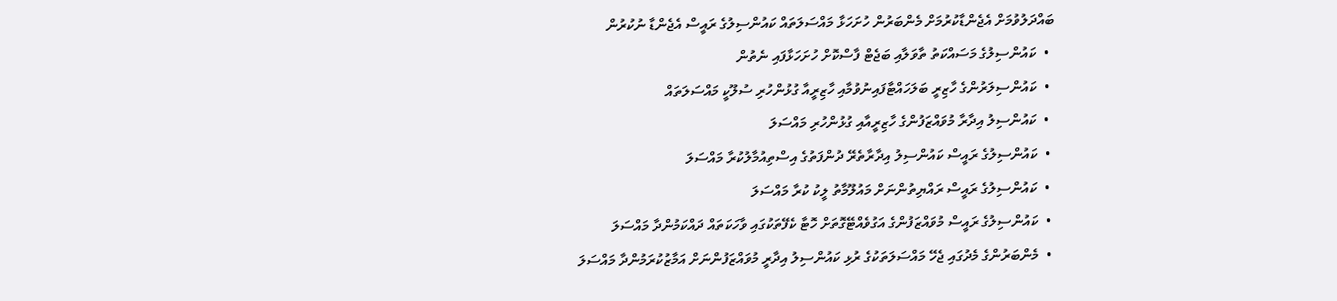ބައްދަލުވުމަށް އެޖެންޑާކުރުމަށް މެންބަރުން ހުށަހަޅާ މައްސަލަތައް ކައުންސިލުގެ ރައީސް އެޖެންޑާ ނުކުރުން
  •  ކައުންސިލުގެ މަސައްކަތު ތާވަލާއި ބަޖެޓް ފާސްކޮށް ހުށަހަޅާފައި ނެތުން
  •  ކައުންސިލަރުންގެ ހާޒިރީ ބަލަހައްޓާފައިނުވުމާއި ހާޒިރީއާ ގުޅުންހުރި ސުލޫކީ މައްސަލަތައް
  •  ކައުންސިލު އިދާރާ މުވައްޒަފުންގެ ހާޒިރީއާއި ގުޅުންހުރި މައްސަލަ
  •  ކައުންސިލުގެ ރައީސް ކައުންސިލު އިދާރާތެރޭ ދުންފަތުގެ އިސްތިއުމާލުކުރާ މައްސަލަ
  •  ކައުންސިލުގެ ރައީސް ރައްޔިތުންނަށް މައުލޫމާތު ލީކު ކުރާ މައްސަލަ
  •  ކައުންސިލުގެ ރައީސް މުވައްޒަފުންގެ އަގުވެއްޓޭގޮތަށް ހޮޓާ ކެފޭތަކުގައި ވާހަކަތައް ދައްކަމުންދާ މައްސަލަ
  •  މެންބަރުންގެ މެދުގައި ޖެހޭ މައްސަލަތަކުގެ ރުޅި ކައުންސިލު އިދާރީ މުވައްޒަފުންނަށް އަމާޒުކުރަމުންދާ މައްސަލަ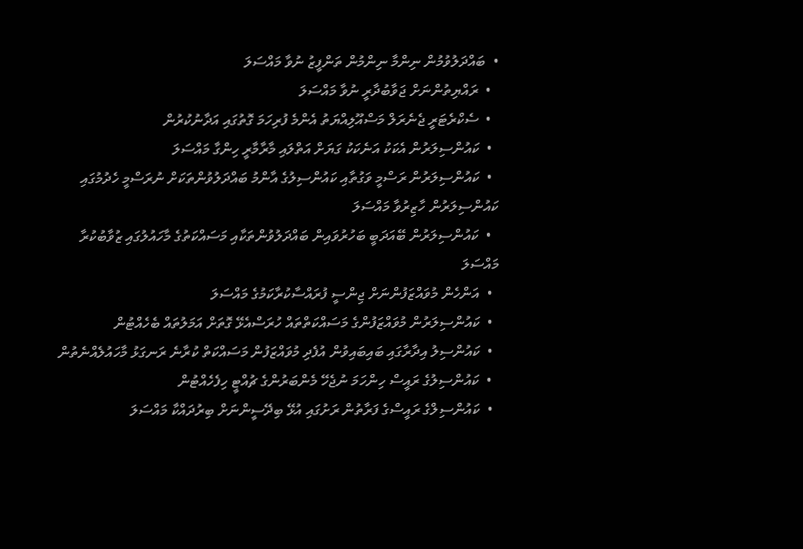•  ބައްދަލުވުމުން ނިންމާ ނިންމުން ތަންފީޒު ނުވާ މައްސަލަ
  •  ރައްޔިތުންނަށް ޖަވާބުދާރީ ނުވާ މައްސަލަ
  •  ސެކްރެޓަރީ ޖެނެރަލް މަސްއޫލިއްޔަތު އެންމެ ފުރިހަމަ ގޮތުގައި އަދާނުކުރުން
  •  ކައުންސިލަރުން އެކަކު އަނެކަކު ގަޔަށް އަތްލައި މާރާމާރީ ހިންގާ މައްސަލަ
  •  ކައުންސިލަރުން ރަސްމީ ވަގުތާއި ކައުންސިލުގެ އާންމު ބައްދަލުވުންތަކަށް ނުރަސްމީ ހެދުމުގައި ކައުންސިލަރުން ހާޒިރުވާ މައްސަލަ
  •  ކައުންސިލަރުން ބޭއަދަބީ ބަހުރުވައިން ބައްދަލުވުންތަކާއި މަސައްކަތުގެ މާހައުލުގައި ޒުވާބުކުރާ މައްސަލަ
  •  އަންހެން މުވައްޒަފުންނަށް ޖިންސީ ފުރައްސާކުރާކަމުގެ މައްސަލަ
  •  ކައުންސިލަރުން މުވައްޒަފުންގެ މަސައްކަތްތައް ހުރަސްއެޅޭ ގޮތަށް އަމަލުތައް ބެހެއްޓުން
  •  ކައުންސިލު އިދާރާގައި ބައިބައިވުން އުފެދި މުވައްޒަފުން މަސައްކަތް ކުރާނެ ރަނގަޅު މާހައުލެއްނެތުން
  •  ކައުންސިލުގެ ރައީސް ހިންހަމަ ނުޖެހޭ މެންބަރުންގެ ޗުއްޓީ ހިފެހެއްޓުން
  •  ކައުންސިލްގެ ރައީސްގެ ފަރާތުން ރަށުގައި އުޅޭ ބިދޭސީންނަށް ބިރުދައްކާ މައްސަލަ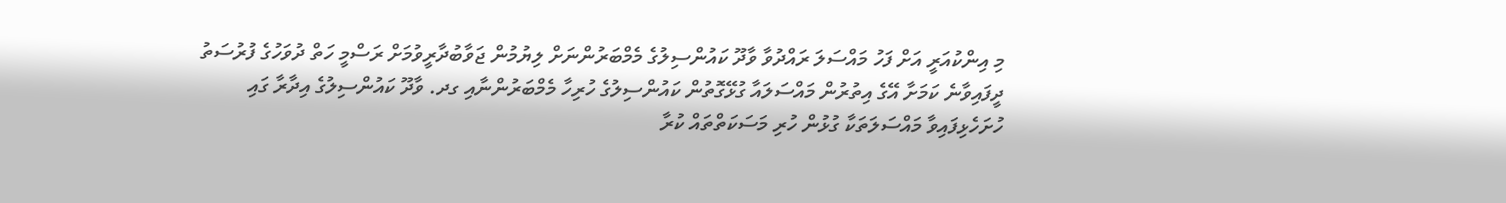މި އިންކުއަރީ އަށް ފަހު މައްސަލަ ރައްދުވާ ވާދޫ ކައުންސިލުގެ މެމްބަރުންނަށް ލިޔުމުން ޖަވާބުދާރީވުމަށް ރަސްމީ ހަތް ދުވަހުގެ ފުރުސަތު ދީފައިވާނެ ކަމަށާ އޭގެ އިތުރުން މައްސަލައާ ގުޅޭގޮތުން ކައުންސިލުގެ ހުރިހާ މެމްބަރުންނާއި ގދ. ވާދޫ ކައުންސިލުގެ އިދާރާ ގައި ހުށަހެޅިފައިވާ މައްސަލަތަކާ ގުޅުން ހުރި މަސަކަތްތައް ކުރާ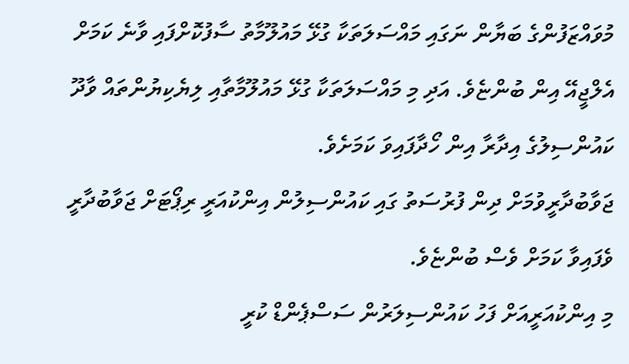މުވައްޒަފުންގެ ބަޔާން ނަގައި މައްސަލަތަކާ ގުޅޭ މައުލޫމާތު ސާފުކޮށްފައި ވާނެ ކަމަށް އެލްޖީއޭ އިން ބުންޏެވެ. އަދި މި މައްސަލަތަކާ ގުޅޭ މައުލޫމާތާއި ލިޔެކިޔުންތައް ވާދޫ ކައުންސިލުގެ އިދާރާ އިން ހޯދާފައިވަ ކަމަށެވެ.
ޖަވާބުދާރީވުމަށް ދިން ފުރުސަތު ގައި ކައުންސިލުން އިންކުއަރީ ރިޕޯޓަށް ޖަވާބުދާރީ ވެފައިވާ ކަމަށް ވެސް ބުންޏެވެ.
މި އިންކުއަރީއަށް ފަހު ކައުންސިލަރުން ސަސްޕެންޑް ކުރީ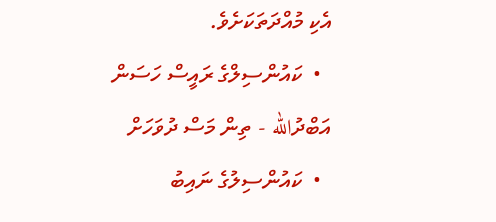އެކި މުއްދަތަކަށެވެ.
  •  ކައުންސިލްގެ ރައީސް ހަސަން އަބްދުالله - ތިން މަސް ދުވަހަށް
  •  ކައުންސިލުގެ ނައިބު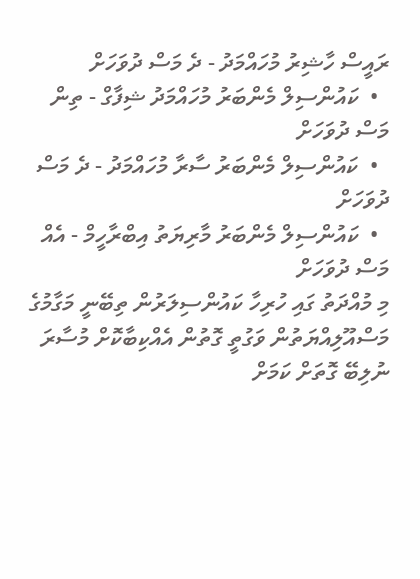ރައީސް ހާޝިރު މުހައްމަދު - ދެ މަސް ދުވަހަށް
  •  ކައުންސިލް މެންބަރު މުހައްމަދު ޝިފާގް - ތިން މަސް ދުވަހަށް
  •  ކައުންސިލް މެންބަރު ސާރާ މުހައްމަދު - ދެ މަސް ދުވަހަށް
  •  ކައުންސިލް މެންބަރު މާރިޔަތު އިބްރާހީމް - އެއް މަސް ދުވަހަށް
މި މުއްދަތު ގައި ހުރިހާ ކައުންސިލަރުން ތިބޭނީ މަގާމުގެ މަސްއޫލިއްޔަތުން ވަގުތީ ގޮތުން އެއްކިބާކޮށް މުސާރަ ނުލިބޭ ގޮތަށް ކަމަށް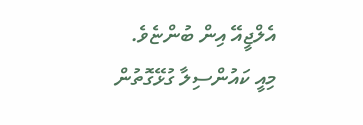އެލްޖީއޭ އިން ބުންޏެވެ.
މިއީ ކައުންސިލާ ގުޅޭގޮތުން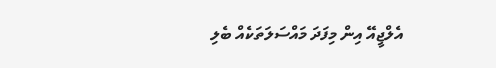އެލްޖީއޭ އިން މިފަދަ މައްސަލަތަކެއް ބެލި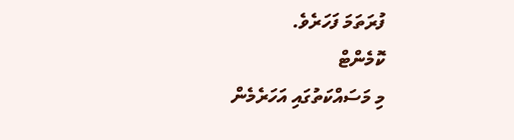ފުރަތަމަ ފަހަރެވެ.
ކޮމެންޓް
މި މަސައްކަތުގައި އަހަރެމެން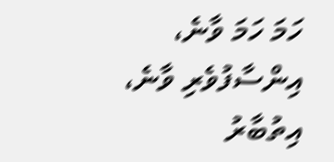ހަމަ ހަމަ ވާނެ، އިންސާފުވެރި ވާނެ، އިތުބާރު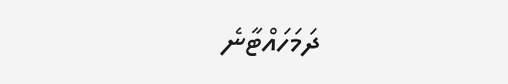ދަމަހައްޓާނެ